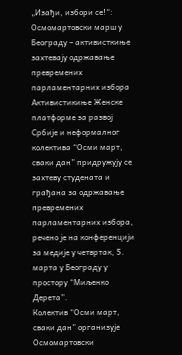„Изађи, избори се!“: Осмомартовски марш у Београду – активисткиње захтевају одржавање превремених парламентарних избора
Активистикиње Женске платформе за развој Србије и неформалног колектива “Осми март, сваки дан” придружују се захтеву студената и грађана за одржавање превремених парламентарних избора, речено је на конференцији за медије у четвртак, 5. марта у Београду у простору “Миљенко Дерета”.
Колектив “Осми март, сваки дан” организује Осмомартовски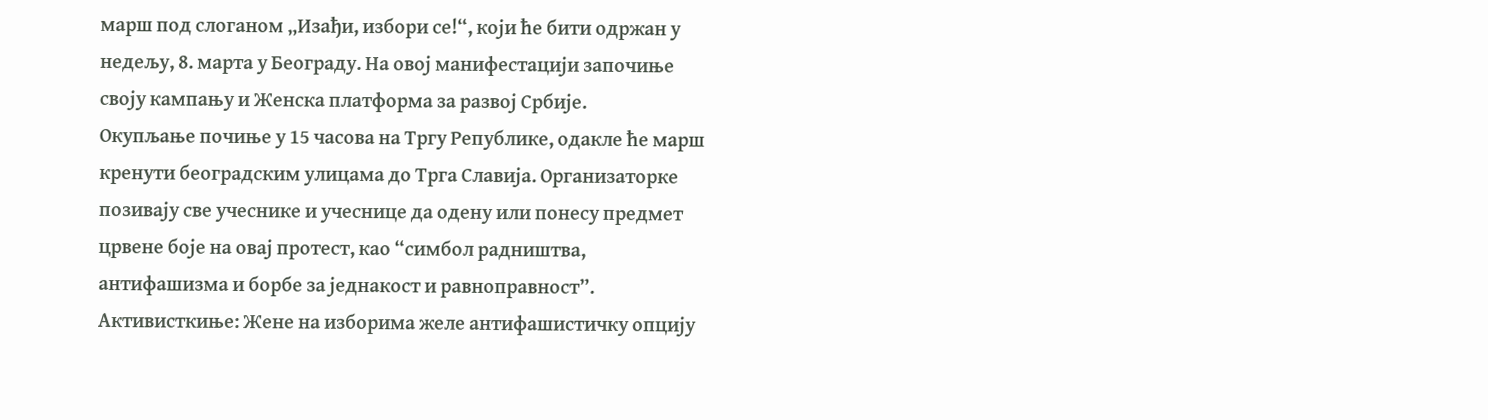марш под слоганом „Изађи, избори се!“, који ће бити одржан у недељу, 8. марта у Београду. На овој манифестацији започиње своју кампању и Женска платформа за развој Србије.
Окупљање почиње у 15 часова на Тргу Републике, одакле ће марш кренути београдским улицама до Трга Славија. Организаторке позивају све учеснике и учеснице да одену или понесу предмет црвене боје на овај протест, као “симбол радништва, антифашизма и борбе за једнакост и равноправност”.
Активисткиње: Жене на изборима желе антифашистичку опцију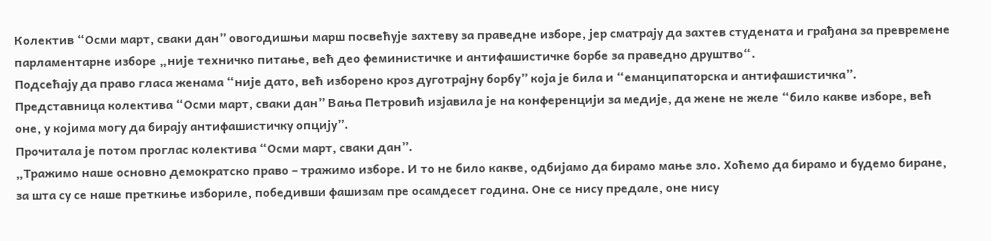Колектив “Осми март, сваки дан” овогодишњи марш посвећује захтеву за праведне изборе, јер сматрају да захтев студената и грађана за превремене парламентарне изборе „није техничко питање, већ део феминистичке и антифашистичке борбе за праведно друштво“.
Подсећају да право гласа женама “није дато, већ изборено кроз дуготрајну борбу” која је била и “еманципаторска и антифашистичка”.
Представница колектива “Осми март, сваки дан” Вања Петровић изјавила је на конференцији за медије, да жене не желе “било какве изборе, већ оне, у којима могу да бирају антифашистичку опцију”.
Прочитала је потом проглас колектива “Осми март, сваки дан”.
„Тражимо наше основно демократско право – тражимо изборе. И то не било какве, одбијамо да бирамо мање зло. Хоћемо да бирамо и будемо биране, за шта су се наше преткиње избориле, победивши фашизам пре осамдесет година. Оне се нису предале, оне нису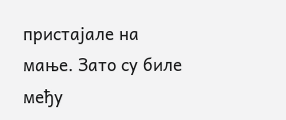пристајале на мање. Зато су биле међу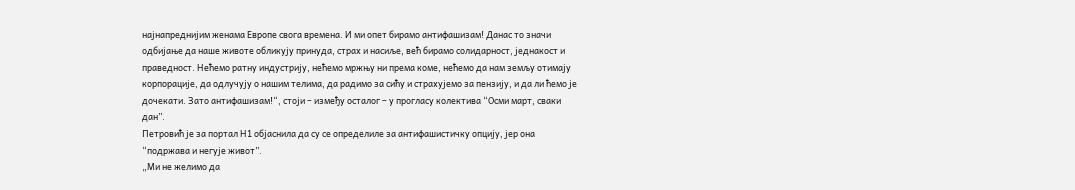најнапреднијим женама Европе свога времена. И ми опет бирамо антифашизам! Данас то значи одбијање да наше животе обликују принуда, страх и насиље, већ бирамо солидарност, једнакост и праведност. Нећемо ратну индустрију, нећемо мржњу ни према коме, нећемо да нам земљу отимају корпорације, да одлучују о нашим телима, да радимо за сићу и страхујемо за пензију, и да ли ћемо је дочекати. Зато антифашизам!“, стоји – између осталог – у прогласу колектива “Осми март, сваки дан”.
Петровић је за портал Н1 објаснила да су се определиле за антифашистичку опцију, јер она “подржава и негује живот”.
„Ми не желимо да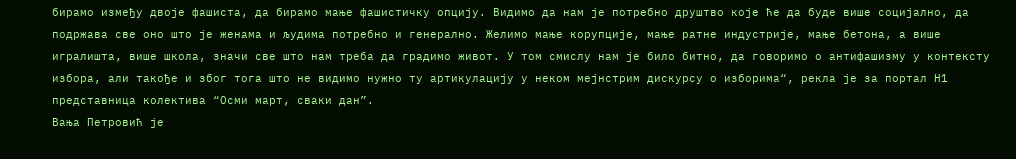бирамо између двоје фашиста, да бирамо мање фашистичку опцију. Видимо да нам је потребно друштво које ће да буде више социјално, да подржава све оно што је женама и људима потребно и генерално. Желимо мање корупције, мање ратне индустрије, мање бетона, а више игралишта, више школа, значи све што нам треба да градимо живот. У том смислу нам је било битно, да говоримо о антифашизму у контексту избора, али такође и због тога што не видимо нужно ту артикулацију у неком мејнстрим дискурсу о изборима“, рекла је за портал Н1 представница колектива “Осми март, сваки дан”.
Вања Петровић је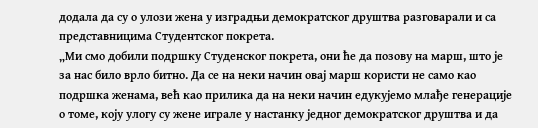додала да су о улози жена у изградњи демократског друштва разговарали и са представницима Студентског покрета.
„Ми смо добили подршку Студенског покрета, они ће да позову на марш, што је за нас било врло битно. Да се на неки начин овај марш користи не само као подршка женама, већ као прилика да на неки начин едукујемо млађе генерације о томе, коју улогу су жене играле у настанку једног демократског друштва и да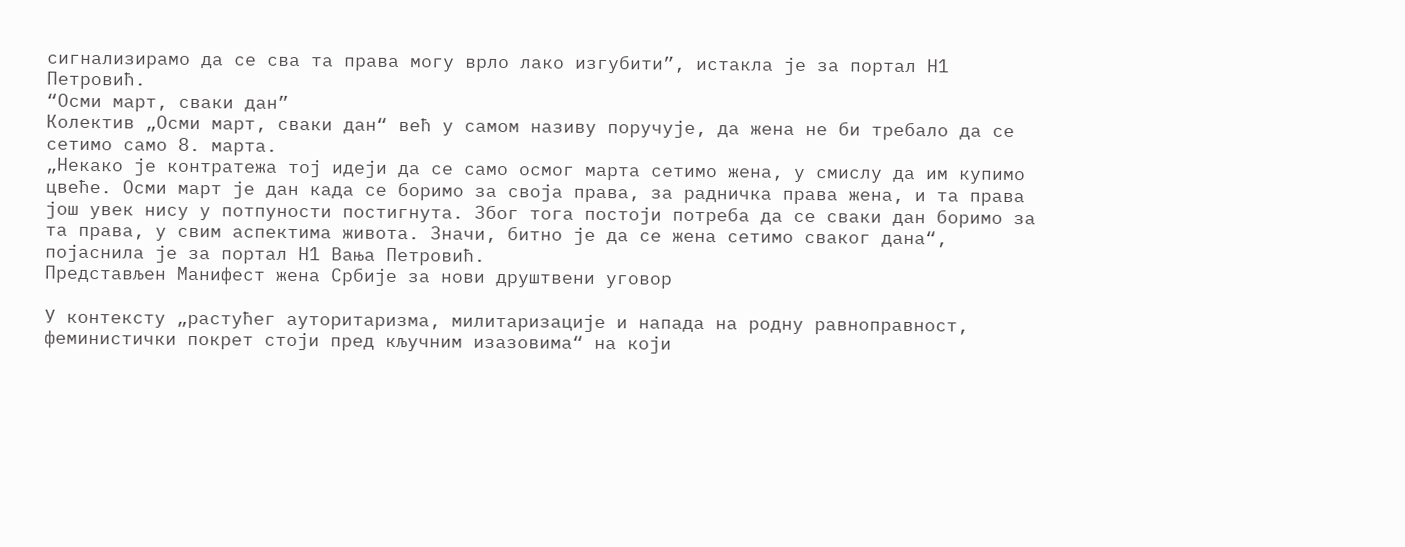сигнализирамо да се сва та права могу врло лако изгубити”, истакла је за портал Н1 Петровић.
“Осми март, сваки дан”
Колектив „Осми март, сваки дан“ већ у самом називу поручује, да жена не би требало да се сетимо само 8. марта.
„Некако је контратежа тој идеји да се само осмог марта сетимо жена, у смислу да им купимо цвеће. Осми март је дан када се боримо за своја права, за радничка права жена, и та права још увек нису у потпуности постигнута. Због тога постоји потреба да се сваки дан боримо за та права, у свим аспектима живота. Значи, битно је да се жена сетимо сваког дана“, појаснила је за портал Н1 Вања Петровић.
Представљен Манифест жена Србије за нови друштвени уговор

У контексту „растућег ауторитаризма, милитаризације и напада на родну равноправност, феминистички покрет стоји пред кључним изазовима“ на који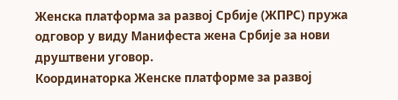Женска платформа за развој Србије (ЖПРС) пружа одговор у виду Манифеста жена Србије за нови друштвени уговор.
Координаторка Женске платформе за развој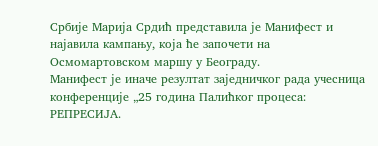Србије Марија Срдић представила је Манифест и најавила кампању, која ће започети на Осмомартовском маршу у Београду.
Манифест је иначе резултат заједничког рада учесница конференције „25 година Палићког процеса: РЕПРЕСИЈА.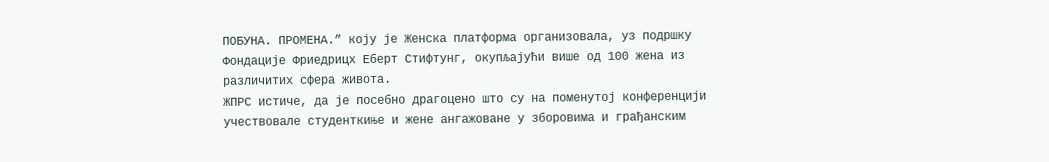ПОБУНА. ПРОМЕНА.” коју је Женска платформа организовала, уз подршку Фондације Фриедрицх Еберт Стифтунг, окупљајући више од 100 жена из различитих сфера живота.
ЖПРС истиче, да је посебно драгоцено што су на поменутој конференцији учествовале студенткиње и жене ангажоване у зборовима и грађанским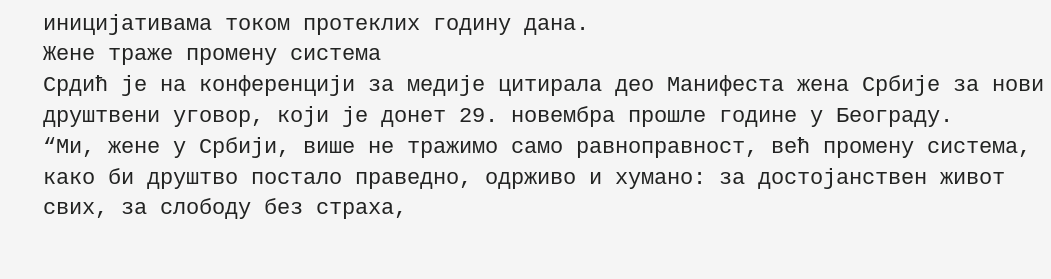иницијативама током протеклих годину дана.
Жене траже промену система
Срдић је на конференцији за медије цитирала део Манифеста жена Србије за нови друштвени уговор, који је донет 29. новембра прошле године у Београду.
“Ми, жене у Србији, више не тражимо само равноправност, већ промену система, како би друштво постало праведно, одрживо и хумано: за достојанствен живот свих, за слободу без страха,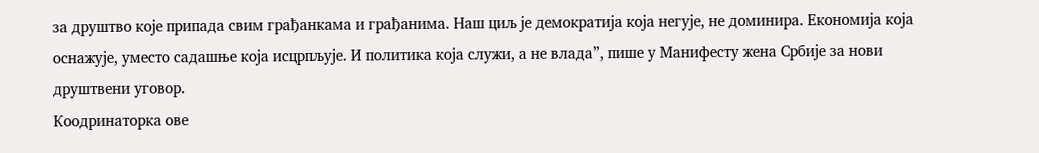за друштво које припада свим грађанкама и грађанима. Наш циљ је демократија која негује, не доминира. Економија која оснажује, уместо садашње која исцрпљује. И политика која служи, а не влада”, пише у Манифесту жена Србије за нови друштвени уговор.
Коодринаторка ове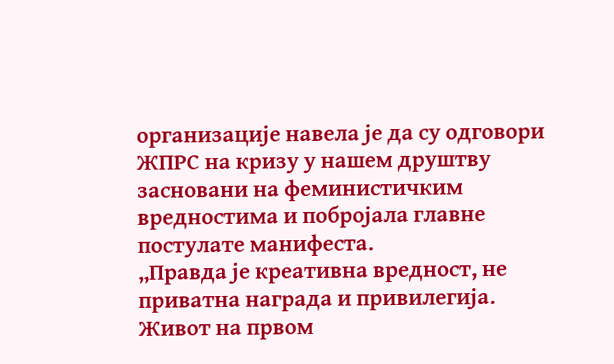организације навела је да су одговори ЖПРС на кризу у нашем друштву засновани на феминистичким вредностима и побројала главне постулате манифеста.
„Правда је креативна вредност, не приватна награда и привилегија. Живот на првом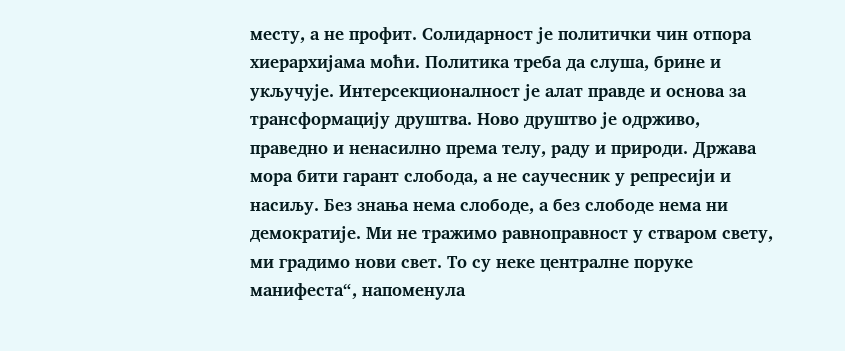месту, а не профит. Солидарност је политички чин отпора хиерархијама моћи. Политика треба да слуша, брине и укључује. Интерсекционалност је алат правде и основа за трансформацију друштва. Ново друштво је одрживо, праведно и ненасилно према телу, раду и природи. Држава мора бити гарант слобода, а не саучесник у репресији и насиљу. Без знања нема слободе, а без слободе нема ни демократије. Ми не тражимо равноправност у стваром свету, ми градимо нови свет. То су неке централне поруке манифеста“, напоменула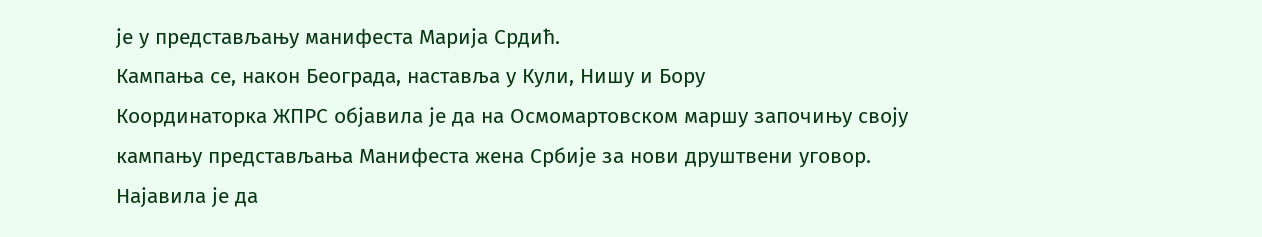је у представљању манифеста Марија Срдић.
Кампања се, након Београда, наставља у Кули, Нишу и Бору
Координаторка ЖПРС објавила је да на Осмомартовском маршу започињу своју кампању представљања Манифеста жена Србије за нови друштвени уговор. Најавила је да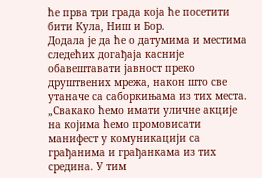ће прва три града која ће посетити бити Кула, Ниш и Бор.
Додала је да ће о датумима и местима следећих догађаја касније обавештавати јавност преко друштвених мрежа, након што све утаначе са саборкињама из тих места.
„Свакако ћемо имати уличне акције на којима ћемо промовисати манифест у комуникацији са грађанима и грађанкама из тих средина. У тим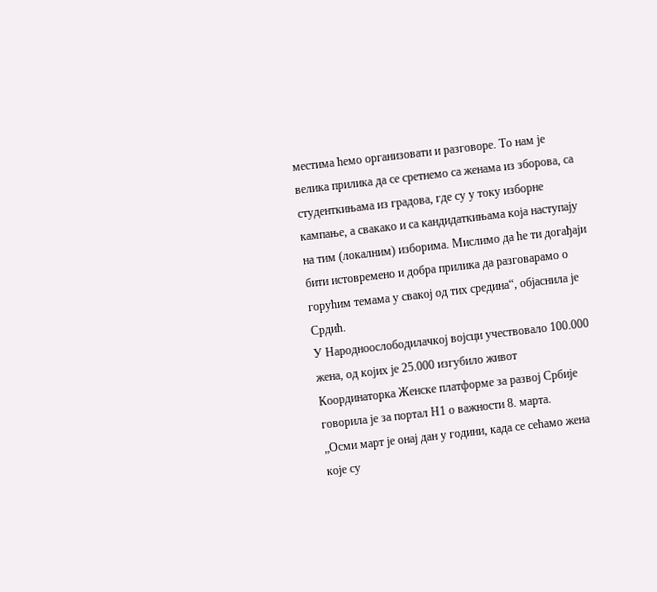местима ћемо организовати и разговоре. То нам је велика прилика да се сретнемо са женама из зборова, са студенткињама из градова, где су у току изборне кампање, а свакако и са кандидаткињама која наступају на тим (локалним) изборима. Мислимо да ће ти догађаји бити истовремено и добра прилика да разговарамо о горућим темама у свакој од тих средина“, објаснила је Срдић.
У Народноослободилачкој војсци учествовало 100.000 жена, од којих је 25.000 изгубило живот
Координаторка Женске платформе за развој Србије говорила је за портал Н1 о важности 8. марта.
„Осми март је онај дан у години, када се сећамо жена које су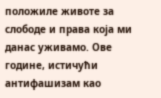положиле животе за слободе и права која ми данас уживамо. Ове године, истичући антифашизам као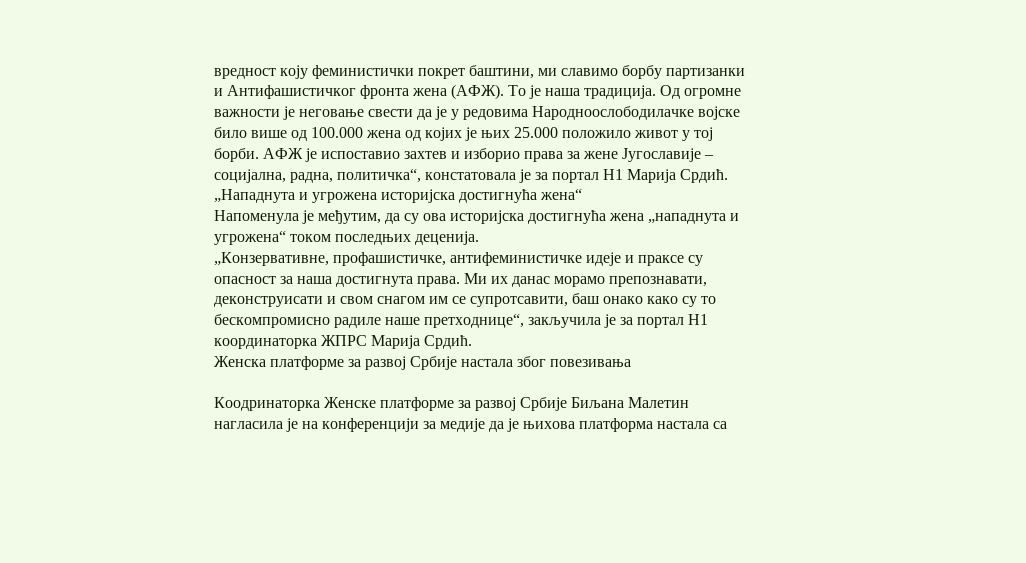вредност коју феминистички покрет баштини, ми славимо борбу партизанки и Антифашистичког фронта жена (АФЖ). То је наша традиција. Од огромне важности је неговање свести да је у редовима Народноослободилачке војске било више од 100.000 жена од којих је њих 25.000 положило живот у тој борби. АФЖ је испоставио захтев и изборио права за жене Југославије – социјална, радна, политичка“, констатовала је за портал Н1 Марија Срдић.
„Нападнута и угрожена историјска достигнућа жена“
Напоменула је међутим, да су ова историјска достигнућа жена „нападнута и угрожена“ током последњих деценија.
„Конзервативне, профашистичке, антифеминистичке идеје и праксе су опасност за наша достигнута права. Ми их данас морамо препознавати, деконструисати и свом снагом им се супротсавити, баш онако како су то бескомпромисно радиле наше претходнице“, закључила је за портал Н1 координаторка ЖПРС Марија Срдић.
Женска платформе за развој Србије настала због повезивања

Коодринаторка Женске платформе за развој Србије Биљана Малетин нагласила је на конференцији за медије да је њихова платформа настала са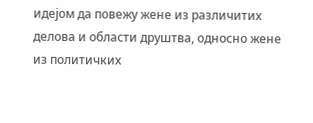идејом да повежу жене из различитих делова и области друштва, односно жене из политичких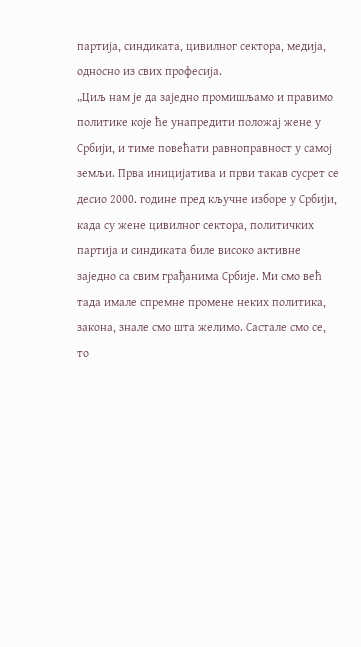партија, синдиката, цивилног сектора, медија, односно из свих професија.
„Циљ нам је да заједно промишљамо и правимо политике које ће унапредити положај жене у Србији, и тиме повећати равноправност у самој земљи. Прва иницијатива и први такав сусрет се десио 2000. године пред кључне изборе у Србији, када су жене цивилног сектора, политичких партија и синдиката биле високо активне заједно са свим грађанима Србије. Ми смо већ тада имале спремне промене неких политика, закона, знале смо шта желимо. Састале смо се, то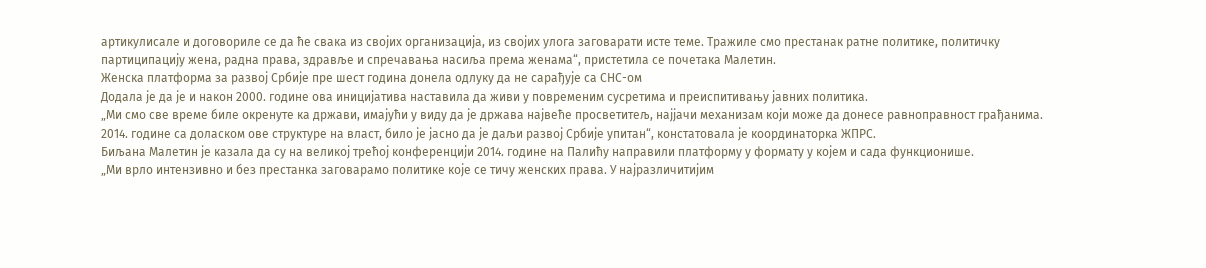артикулисале и договориле се да ће свака из својих организација, из својих улога заговарати исте теме. Тражиле смо престанак ратне политике, политичку партиципацију жена, радна права, здравље и спречавања насиља према женама“, пристетила се почетака Малетин.
Женска платформа за развој Србије пре шест година донела одлуку да не сарађује са СНС-ом
Додала је да је и након 2000. године ова иницијатива наставила да живи у повременим сусретима и преиспитивању јавних политика.
„Ми смо све време биле окренуте ка држави, имајући у виду да је држава највеће просветитељ, најјачи механизам који може да донесе равноправност грађанима. 2014. године са доласком ове структуре на власт, било је јасно да је даљи развој Србије упитан“, констатовала је координаторка ЖПРС.
Биљана Малетин је казала да су на великој трећој конференцији 2014. године на Палићу направили платформу у формату у којем и сада функционише.
„Ми врло интензивно и без престанка заговарамо политике које се тичу женских права. У најразличитијим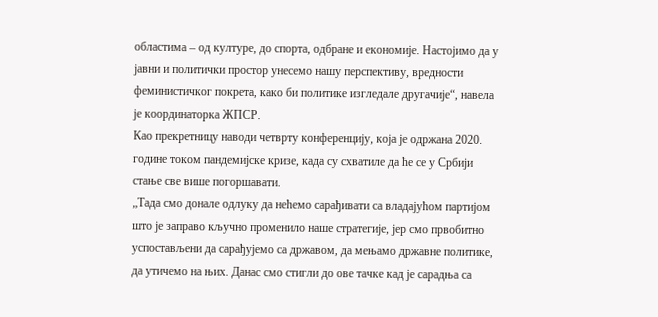областима – од културе, до спорта, одбране и економије. Настојимо да у јавни и политички простор унесемо нашу перспективу, вредности феминистичког покрета, како би политике изгледале другачије“, навела је координаторка ЖПСР.
Као прекретницу наводи четврту конференцију, која је одржана 2020. године током пандемијске кризе, када су схватиле да ће се у Србији стање све више погоршавати.
„Тада смо донале одлуку да нећемо сарађивати са владајућом партијом што је заправо кључно променило наше стратегије, јер смо првобитно успостављени да сарађујемо са државом, да мењамо државне политике, да утичемо на њих. Данас смо стигли до ове тачке кад је сарадња са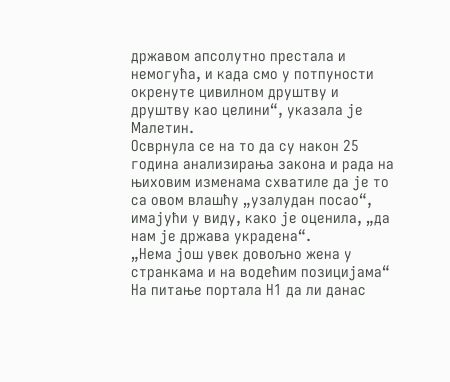државом апсолутно престала и немогућа, и када смо у потпуности окренуте цивилном друштву и друштву као целини“, указала је Малетин.
Осврнула се на то да су након 25 година анализирања закона и рада на њиховим изменама схватиле да је то са овом влашћу „узалудан посао“, имајући у виду, како је оценила, „да нам је држава украдена“.
„Нема још увек довољно жена у странкама и на водећим позицијама“
На питање портала Н1 да ли данас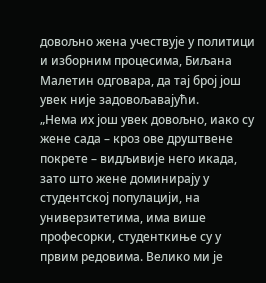довољно жена учествује у политици и изборним процесима, Биљана Малетин одговара, да тај број још увек није задовољавајући.
„Нема их још увек довољно, иако су жене сада – кроз ове друштвене покрете – видљивије него икада, зато што жене доминирају у студентској популацији, на универзитетима, има више професорки, студенткиње су у првим редовима. Велико ми је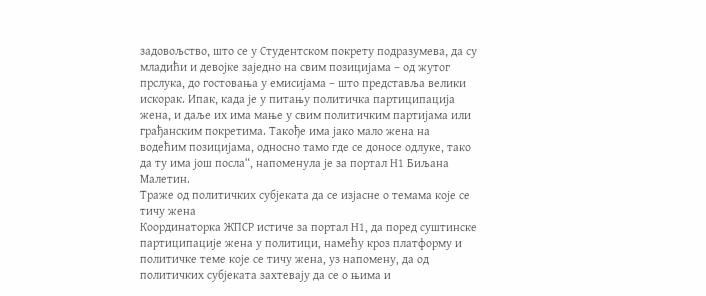задовољство, што се у Студентском покрету подразумева, да су младићи и девојке заједно на свим позицијама – од жутог прслука, до гостовања у емисијама – што представља велики искорак. Ипак, када је у питању политичка партиципација жена, и даље их има мање у свим политичким партијама или грађанским покретима. Такође има јако мало жена на водећим позицијама, односно тамо где се доносе одлуке, тако да ту има још посла“, напоменула је за портал Н1 Биљана Малетин.
Траже од политичких субјеката да се изјасне о темама које се тичу жена
Координаторка ЖПСР истиче за портал Н1, да поред суштинске партиципације жена у политици, намећу кроз платформу и политичке теме које се тичу жена, уз напомену, да од политичких субјеката захтевају да се о њима и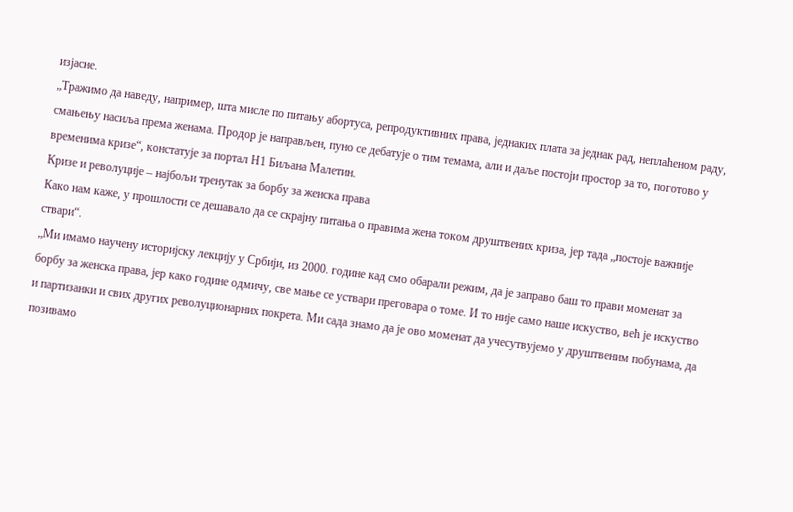изјасне.
„Тражимо да наведу, например, шта мисле по питању абортуса, репродуктивних права, једнаких плата за једнак рад, неплаћеном раду, смањењу насиља према женама. Продор је направљен, пуно се дебатује о тим темама, али и даље постоји простор за то, поготово у временима кризе“, констатује за портал Н1 Биљана Малетин.
Кризе и револуције – најбољи тренутак за борбу за женска права
Како нам каже, у прошлости се дешавало да се скрајну питања о правима жена током друштвених криза, јер тада „постоје важније ствари“.
„Ми имамо научену историјску лекцију у Србији, из 2000. године кад смо обарали режим, да је заправо баш то прави моменат за борбу за женска права, јер како године одмичу, све мање се уствари преговара о томе. И то није само наше искуство, већ је искуство и партизанки и свих других револуционарних покрета. Ми сада знамо да је ово моменат да учесутвујемо у друштвеним побунама, да позивамо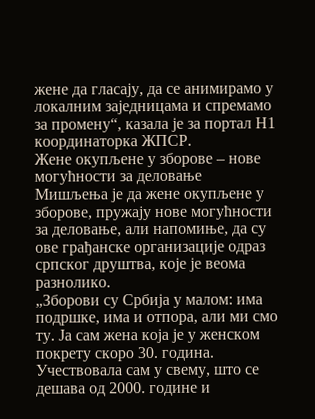жене да гласају, да се анимирамо у локалним заједницама и спремамо за промену“, казала је за портал Н1 координаторка ЖПСР.
Жене окупљене у зборове – нове могућности за деловање
Мишљења је да жене окупљене у зборове, пружају нове могућности за деловање, али напомиње, да су ове грађанске организације одраз српског друштва, које је веома разнолико.
„Зборови су Србија у малом: има подршке, има и отпора, али ми смо ту. Ја сам жена која је у женском покрету скоро 30. година. Учествовала сам у свему, што се дешава од 2000. године и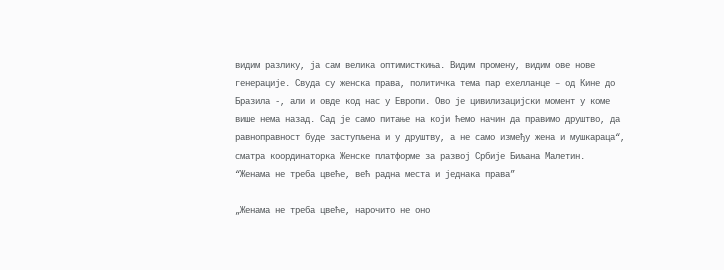видим разлику, ја сам велика оптимисткиња. Видим промену, видим ове нове генерације. Свуда су женска права, политичка тема пар еxелланце – од Кине до Бразила -, али и овде код нас у Европи. Ово је цивилизацијски момент у коме више нема назад. Сад је само питање на који ћемо начин да правимо друштво, да равноправност буде заступљена и у друштву, а не само између жена и мушкараца“, сматра координаторка Женске платформе за развој Србије Биљана Малетин.
“Женама не треба цвеће, већ радна места и једнака права”

„Женама не треба цвеће, нарочито не оно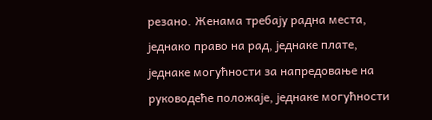резано. Женама требају радна места, једнако право на рад, једнаке плате, једнаке могућности за напредовање на руководеће положаје, једнаке могућности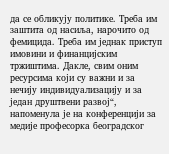да се обликују политике. Треба им заштита од насиља, нарочито од фемицида. Треба им једнак приступ имовини и финанцијским тржиштима. Дакле, свим оним
ресурсима који су важни и за нечију индивидуализацију и за један друштвени развој“, напоменула је на конференцији за медије професорка београдског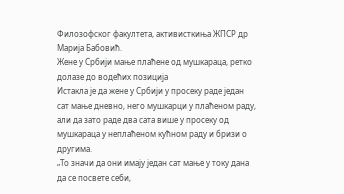Филозофског факултета, активисткиња ЖПСР др Марија Бабовић.
Жене у Србији мање плаћене од мушкараца, ретко долазе до водећих позиција
Истакла је да жене у Србији у просеку раде један сат мање дневно, него мушкарци у плаћеном раду, али да зато раде два сата више у просеку од мушкараца у неплаћеном кућном раду и бризи о другима.
„То значи да они имају један сат мање у току дана да се посвете себи,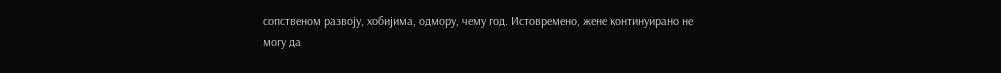сопственом развоју, хобијима, одмору, чему год. Истовремено, жене континуирано не могу да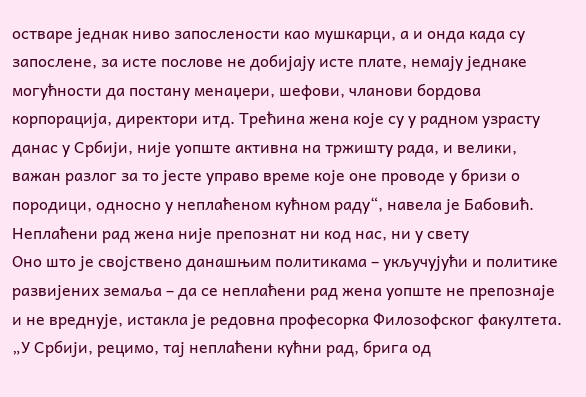остваре једнак ниво запослености као мушкарци, а и онда када су запослене, за исте послове не добијају исте плате, немају једнаке могућности да постану менаџери, шефови, чланови бордова корпорација, директори итд. Трећина жена које су у радном узрасту данас у Србији, није уопште активна на тржишту рада, и велики, важан разлог за то јесте управо време које оне проводе у бризи о породици, односно у неплаћеном кућном раду“, навела је Бабовић.
Неплаћени рад жена није препознат ни код нас, ни у свету
Оно што је својствено данашњим политикама – укључујући и политике развијених земаља – да се неплаћени рад жена уопште не препознаје и не вреднује, истакла је редовна професорка Филозофског факултета.
„У Србији, рецимо, тај неплаћени кућни рад, брига од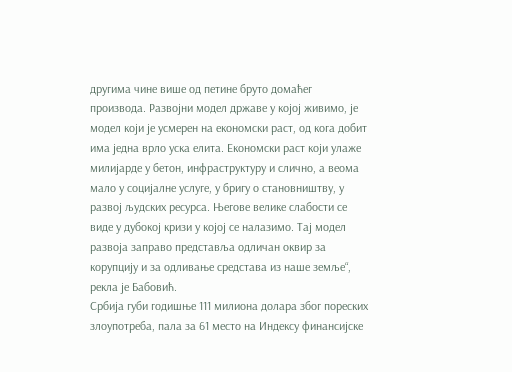другима чине више од петине бруто домаћег производа. Развојни модел државе у којој живимо, је модел који је усмерен на економски раст, од кога добит има једна врло уска елита. Економски раст који улаже милијарде у бетон, инфраструктуру и слично, а веома мало у социјалне услуге, у бригу о становништву, у развој људских ресурса. Његове велике слабости се виде у дубокој кризи у којој се налазимо. Тај модел развоја заправо представља одличан оквир за корупцију и за одливање средстава из наше земље“, рекла је Бабовић.
Србија губи годишње 111 милиона долара због пореских злоупотреба, пала за 61 место на Индексу финансијске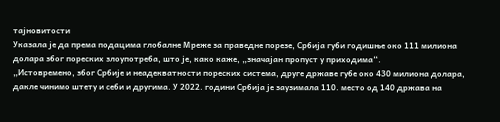тајновитости
Указала је да према подацима глобалне Мреже за праведне порезе, Србија губи годишње око 111 милиона долара због пореских злоупотреба, што је, како каже, „значајан пропуст у приходима“.
„Истовремено, због Србије и неадекватности пореских система, друге државе губе око 430 милиона долара, дакле чинимо штету и себи и другима. У 2022. години Србија је заузимала 110. место од 140 држава на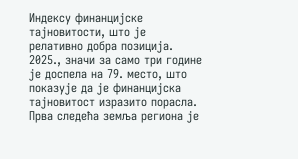Индексу финанцијске тајновитости, што је релативно добра позиција. 2025., значи за само три године је доспела на 79. место, што показује да је финанцијска тајновитост изразито порасла. Прва следећа земља региона је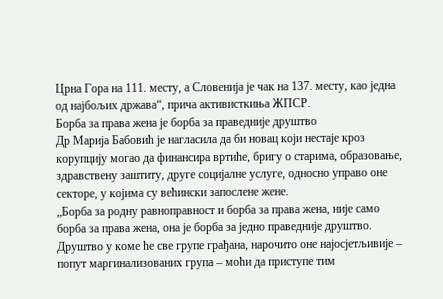Црна Гора на 111. месту, а Словенија је чак на 137. месту, као једна од најбољих држава“, прича активисткиња ЖПСР.
Борба за права жена је борба за праведније друштво
Др Марија Бабовић је нагласила да би новац који нестаје кроз корупцију могао да финансира вртиће, бригу о старима, образовање, здравствену заштиту, друге социјалне услуге, односно управо оне секторе, у којима су већински запослене жене.
„Борба за родну равноправност и борба за права жена, није само борба за права жена, она је борба за једно праведније друштво. Друштво у коме ће све групе грађана, нарочито оне најосјетљивије – попут маргинализованих група – моћи да приступе тим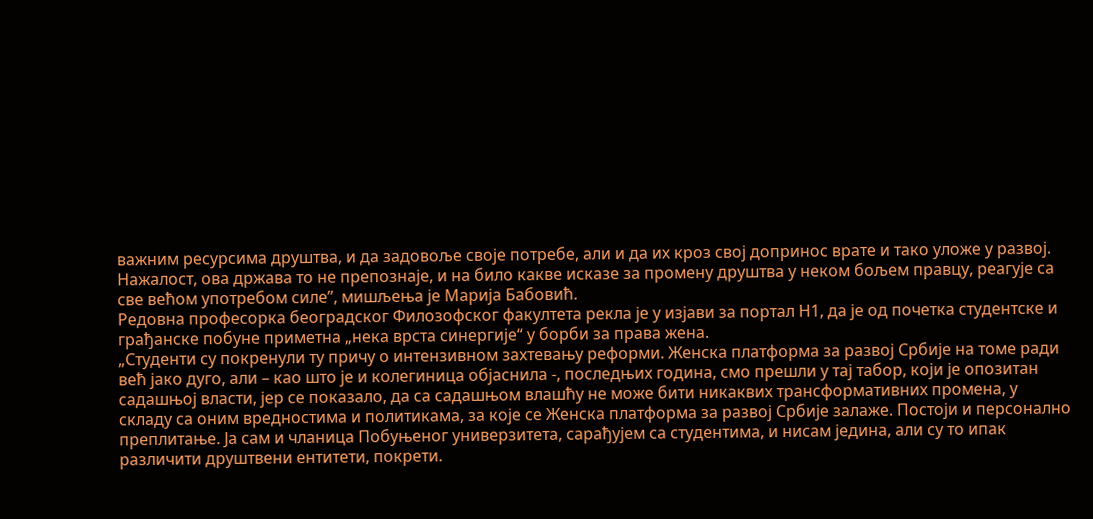важним ресурсима друштва, и да задовоље своје потребе, али и да их кроз свој допринос врате и тако уложе у развој. Нажалост, ова држава то не препознаје, и на било какве исказе за промену друштва у неком бољем правцу, реагује са све већом употребом силе”, мишљења је Марија Бабовић.
Редовна професорка београдског Филозофског факултета рекла је у изјави за портал Н1, да је од почетка студентске и грађанске побуне приметна „нека врста синергије“ у борби за права жена.
„Студенти су покренули ту причу о интензивном захтевању реформи. Женска платформа за развој Србије на томе ради већ јако дуго, али – као што је и колегиница објаснила -, последњих година, смо прешли у тај табор, који је опозитан садашњој власти, јер се показало, да са садашњом влашћу не може бити никаквих трансформативних промена, у складу са оним вредностима и политикама, за које се Женска платформа за развој Србије залаже. Постоји и персонално преплитање. Ја сам и чланица Побуњеног универзитета, сарађујем са студентима, и нисам једина, али су то ипак различити друштвени ентитети, покрети.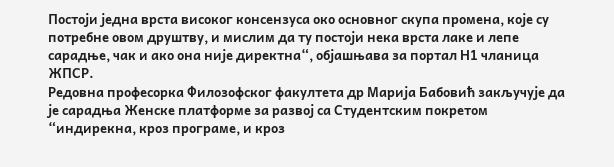Постоји једна врста високог консензуса око основног скупа промена, које су потребне овом друштву, и мислим да ту постоји нека врста лаке и лепе сарадње, чак и ако она није директна“, објашњава за портал Н1 чланица ЖПСР.
Редовна професорка Филозофског факултета др Марија Бабовић закључује да је сарадња Женске платформе за развој са Студентским покретом “индирекна, кроз програме, и кроз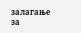залагање за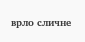врло сличне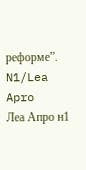реформе”.
N1/Lea Apro
Леа Апро н1